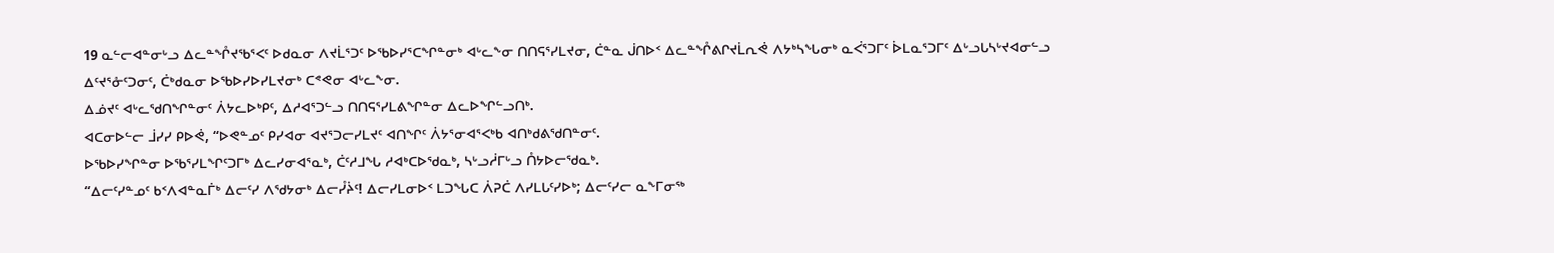19 ᓇᓪᓕᐊᓐᓂᒡᓗ ᐃᓚᓐᖎᔪᖃᕐᐸᑦ ᐅᑯᓇᓂ ᐱᔪᒫᕐᑐᑦ ᐅᖃᐅᓯᕐᑕᖏᓐᓂᒃ ᐊᒡᓚᖕᓂ ᑎᑎᕋᕐᓯᒪᔪᓂ, ᑖᓐᓇ ᒎᑎᐅᑉ ᐃᓚᓐᖎᕕᒋᔪᒫᕆᕚ ᐱᔭᒃᓴᖓᓂᒃ ᓇᐹᕐᑐᒥᑦ ᐆᒪᓇᕐᑐᒥᑦ ᐃᒡᓗᒐᓴᒡᔪᐊᓂᓪᓗ ᐃᑦᔪᕐᓁᑦᑐᓂᑦ, ᑖᒃᑯᓇᓂ ᐅᖃᐅᓯᐅᓯᒪᔪᓂᒃ ᑕᕝᕙᓂ ᐊᒡᓚᖕᓂ.
ᐃᓅᔪᑦ ᐊᒡᓚᖁᑎᖏᓐᓂᑦ ᐲᔭᓚᐅᒃᑭᑦ, ᐃᓱᐊᕐᑐᓪᓗ ᑎᑎᕋᕐᓯᒪᕕᖏᓐᓂ ᐃᓚᐅᖏᓪᓗᑎᒃ.
ᐊᑕᓂᐅᓪᓕ ᒨᓯᓯ ᑭᐅᕚ, “ᐅᕙᓐᓄᑦ ᑭᓯᐊᓂ ᐊᔪᕐᑐᓕᓯᒪᔪᑦ ᐊᑎᖏᑦ ᐲᔭᕐᓂᐊᕐᐸᒃᑲ ᐊᑎᒃᑯᕕᖁᑎᓐᓂᑦ.
ᐅᖃᐅᓯᖏᓐᓂ ᐅᖃᕐᓯᒪᖏᑦᑐᒥᒃ ᐃᓚᓯᓂᐊᕐᓇᒃ, ᑖᑦᓱᒧᖓ ᓱᐊᒃᑕᐅᖁᓇᒃ, ᓴᒡᓗᓲᒥᒡᓗ ᑍᔭᐅᓕᖁᓇᒃ.
“ᐃᓕᑦᓯᓐᓄᑦ ᑲᑉᐱᐊᓐᓇᒦᒃ ᐃᓕᑦᓯ ᐱᖁᔭᓂᒃ ᐃᓕᓮᔩᑦ! ᐃᓕᓯᒪᓂᐅᑉ ᒪᑐᖓᑕ ᐲᕈᑖ ᐱᓯᒪᒐᑦᓯᐅᒃ; ᐃᓕᑦᓯᓕ ᓇᖕᒥᓂᖅ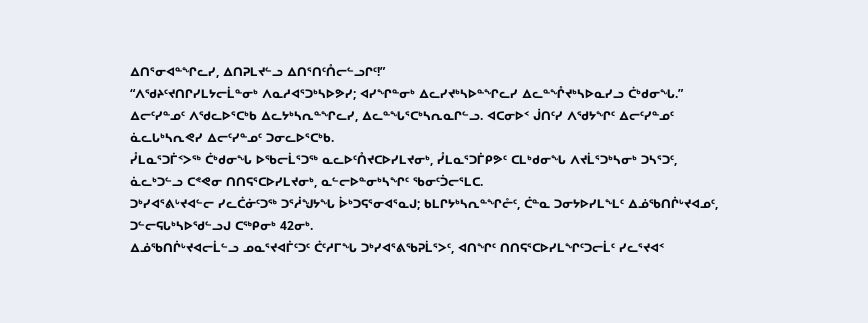ᐃᑎᕐᓂᐊᓐᖏᓚᓯ, ᐃᑎᕈᒪᔪᓪᓗ ᐃᑎᕐᑎᑦᑍᓕᓪᓗᒋᑦ!”
“ᐱᖁᔨᑦᔪᑎᒋᓯᒪᔭᓕᒫᓐᓂᒃ ᐱᓇᓱᐊᕐᑐᒃᓴᐅᕗᓯ; ᐊᓯᖏᓐᓂᒃ ᐃᓚᓯᔪᒃᓴᐅᓐᖏᓚᓯ ᐃᓚᓐᖎᔪᒃᓴᐅᓇᓯᓗ ᑖᒃᑯᓂᖓ.”
ᐃᓕᑦᓯᓐᓄᑦ ᐱᖁᓚᐅᕐᑕᒃᑲ ᐃᓚᔭᒃᓴᕆᓐᖏᓚᓯ, ᐃᓚᓐᖓᕐᑕᒃᓴᕆᓇᒋᓪᓗ. ᐊᑕᓂᐅᑉ ᒎᑎᑦᓯ ᐱᖁᔭᖏᑦ ᐃᓕᑦᓯᓐᓄᑦ ᓈᓚᒐᒃᓴᕆᕙᓯ ᐃᓕᑦᓯᓐᓄᑦ ᑐᓂᓚᐅᕐᑕᒃᑲ.
ᓮᒪᓇᕐᑐᒦᑉᐳᖅ ᑖᒃᑯᓂᖓ ᐅᖃᓕᒫᕐᑐᖅ ᓇᓚᐅᑦᑍᔪᑕᐅᓯᒪᔪᓂᒃ, ᓮᒪᓇᕐᑐᒦᑭᕗᑦ ᑕᒪᒃᑯᓂᖓ ᐱᔪᒫᕐᑐᒃᓴᓂᒃ ᑐᓴᕐᑐᑦ, ᓈᓚᒃᑐᓪᓗ ᑕᕝᕙᓂ ᑎᑎᕋᕐᑕᐅᓯᒪᔪᓂᒃ, ᓇᓪᓕᐅᓐᓂᒃᓴᖏᑦ ᖃᓂᑦᑑᓕᕐᒪᑕ.
ᑐᒃᓯᐊᕐᕕᒡᔪᐊᓪᓕ ᓯᓚᑖᓃᑦᑐᖅ ᑐᕐᓲᖑᔭᖓ ᐆᒃᑐᕋᕐᓂᐊᕐᓇᒍ; ᑲᒪᒋᔭᒃᓴᕆᓐᖏᓔᑦ, ᑖᓐᓇ ᑐᓂᔭᐅᓯᒪᖕᒪᑦ ᐃᓅᖃᑎᒌᒡᔪᐊᓄᑦ, ᑐᓪᓕᕋᒐᒃᓴᐅᖁᓪᓗᒍ ᑕᖅᑭᓂᒃ 42ᓂᒃ.
ᐃᓅᖃᑎᒌᒡᔪᐊᓕᒫᓪᓗ ᓄᓇᕐᔪᐊᒦᑦᑐᑦ ᑖᑦᓱᒥᖓ ᑐᒃᓯᐊᕐᕕᖃᕈᒫᕐᐳᑦ, ᐊᑎᖏᑦ ᑎᑎᕋᕐᑕᐅᓯᒪᖏᑦᑐᓕᒫᑦ ᓯᓚᕐᔪᐊᑉ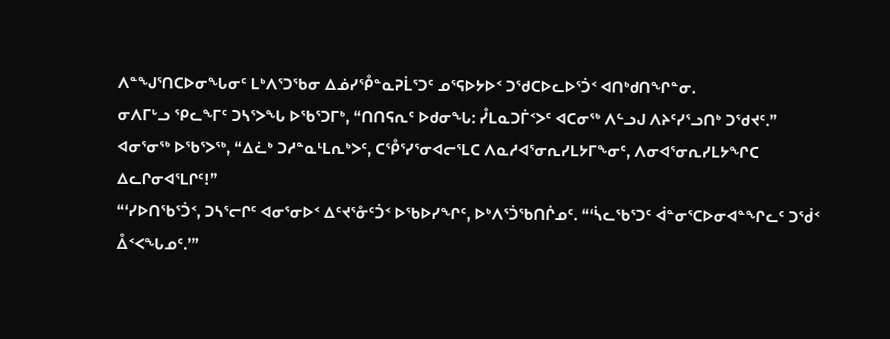ᐱᓐᖑᕐᑎᑕᐅᓂᖓᓂᑦ ᒪᒃᐱᕐᑐᖃᓂ ᐃᓅᓯᕾᓐᓇᕈᒫᕐᑐᑦ ᓄᕐᕋᐅᔭᐅᑉ ᑐᖁᑕᐅᓚᐅᕐᑑᑉ ᐊᑎᒃᑯᑎᖏᓐᓂ.
ᓂᐱᒥᒡᓗ ᕿᓚᖕᒥᑦ ᑐᓴᕐᐳᖓ ᐅᖃᕐᑐᒥᒃ, “ᑎᑎᕋᕆᑦ ᐅᑯᓂᖓ: ᓮᒪᓇᑐᒦᑉᐳᑦ ᐊᑕᓂᖅ ᐱᓪᓗᒍ ᐱᔨᑦᓯᕐᓗᑎᒃ ᑐᖁᔪᑦ.” ᐊᓂᕐᓂᖅ ᐅᖃᕐᐳᖅ, “ᐃᓛᒃ ᑐᓱᓐᓇᒻᒪᕆᒃᐳᑦ, ᑕᕾᕐᓯᕐᓂᐊᓕᕐᒪᑕ ᐱᓇᓱᐊᕐᓂᕆᓯᒪᔭᒥᖕᓂᑦ, ᐱᓂᐊᕐᓂᕆᓯᒪᔭᖏᑕ ᐃᓚᒋᓂᐊᕐᒪᒋᑦ!”
“‘ᓯᐅᑎᖃᕐᑑᑉ, ᑐᓴᕐᓕᒋᑦ ᐊᓂᕐᓂᐅᑉ ᐃᑦᔪᕐᓁᑦᑑᑉ ᐅᖃᐅᓯᖏᑦ, ᐅᒃᐱᕐᑑᖃᑎᒌᓄᑦ. “‘ᓵᓚᖃᕐᑐᑦ ᐋᓐᓂᕐᑕᐅᓂᐊᓐᖏᓚᑦ ᑐᖂᑉ ᐂᑉᐸᖓᓄᑦ.’”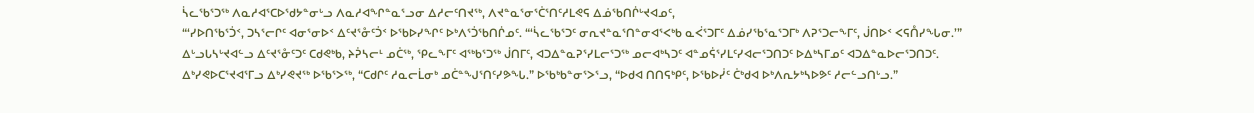ᓵᓚᖃᕐᑐᖅ ᐱᓇᓱᐊᕐᑕᐅᖁᔭᓐᓂᒡᓗ ᐱᓇᓱᐊᖏᓐᓇᕐᓗᓂ ᐃᓱᓕᑦᑎᔪᖅ, ᐱᔪᓐᓇᕐᓂᕐᑖᕐᑎᑦᓱᒪᕙᕋ ᐃᓅᖃᑎᒌᒡᔪᐊᓄᑦ,
“‘ᓯᐅᑎᖃᕐᑑᑉ, ᑐᓴᕐᓕᒋᑦ ᐊᓂᕐᓂᐅᑉ ᐃᑦᔪᕐᓁᑦᑑᑉ ᐅᖃᐅᓯᖏᑦ ᐅᒃᐱᕐᑑᖃᑎᒌᓄᑦ. “‘ᓵᓚᖃᕐᑐᑦ ᓂᕆᔪᓐᓇᕐᑎᓐᓂᐊᕐᐸᒃᑲ ᓇᐹᕐᑐᒥᑦ ᐃᓅᓯᖃᕐᓇᕐᑐᒥᒃ ᐱᕈᕐᑐᓕᖕᒥᑦ, ᒎᑎᐅᑉ ᐸᕋᑍᓯᖓᓂ.’”
ᐃᒡᓗᒐᓴᒡᔪᐊᓪᓗ ᐃᑦᔪᕐᓁᑦᑐᑦ ᑕᑯᕙᒃᑲ, ᔨᕉᓴᓕᒻ ᓄᑖᖅ, ᕿᓚᖕᒥᑦ ᐊᖅᑲᕐᑐᖅ ᒎᑎᒥᑦ, ᐊᑐᐃᓐᓇᕈᕐᓯᒪᓕᕐᑐᖅ ᓄᓕᐊᒃᓴᑐᑦ ᐊᓐᓄᕌᕐᓯᒪᑦᓯᐊᓕᕐᑐᑎᑐᑦ ᐅᐃᒃᓴᒥᓄᑦ ᐊᑐᐃᓐᓇᐅᓕᕐᑐᑎᑐᑦ.
ᐃᒃᓯᕙᐅᑕᕐᔪᐊᕐᒥᓗ ᐃᒃᓯᕙᔪᖅ ᐅᖃᕐᐳᖅ, “ᑕᑯᒋᑦ ᓱᓇᓕᒫᓂᒃ ᓄᑖᓐᖑᕐᑎᑦᓯᕗᖓ.” ᐅᖃᒃᑲᓐᓂᕐᐳᕐᓗ, “ᐅᑯᐊ ᑎᑎᕋᒃᑭᑦ, ᐅᖃᐅᓰᑦ ᑖᒃᑯᐊ ᐅᒃᐱᕆᔭᒃᓴᐅᕗᑦ ᓱᓕᓪᓗᑎᒡᓗ.”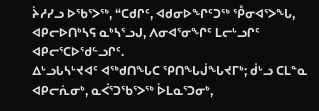ᔩᓱᓯᓗ ᐅᖃᕐᐳᖅ, “ᑕᑯᒋᑦ, ᐊᑯᓂᐅᖏᑦᑐᖅ ᕾᓂᐊᕐᐳᖓ, ᐊᑭᓕᐅᑎᒃᓴᕋ ᓇᒃᓴᕐᓗᒍ, ᐱᓂᐊᕐᓂᖏᑦ ᒪᓕᒡᓗᒋᑦ ᐊᑭᓕᕐᑕᐅᖁᓪᓗᒋᑦ.
ᐃᒡᓗᒐᓴᒡᔪᐊᑦ ᐊᖅᑯᑎᖓᑕ ᕿᑎᖓᒎᖓᔪᒥᒃ; ᑰᒡᓗ ᑕᒪᓐᓇ ᐊᑭᓕᕇᓂᒃ, ᓇᐹᕐᑐᖃᕐᐳᖅ ᐆᒪᓇᕐᑐᓂᒃ,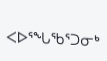ᐸᐅᕐᖓᖃᕐᑐᓂᒃ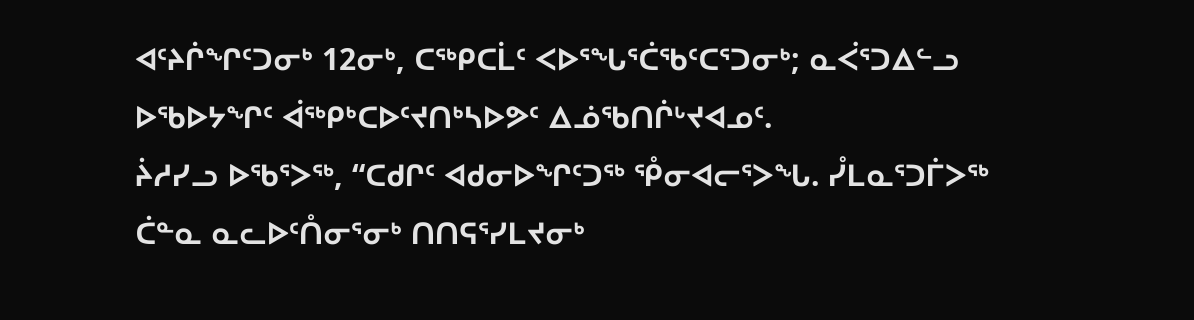ᐊᑦᔨᒌᖏᑦᑐᓂᒃ 12ᓂᒃ, ᑕᖅᑭᑕᒫᑦ ᐸᐅᕐᖓᕐᑖᖃᑦᑕᕐᑐᓂᒃ; ᓇᐹᕐᑐᐃᓪᓗ ᐅᖃᐅᔭᖏᑦ ᐋᖅᑭᒃᑕᐅᑦᔪᑎᒃᓴᐅᕗᑦ ᐃᓅᖃᑎᒌᒡᔪᐊᓄᑦ.
ᔩᓱᓯᓗ ᐅᖃᕐᐳᖅ, “ᑕᑯᒋᑦ ᐊᑯᓂᐅᖏᑦᑐᖅ ᕾᓂᐊᓕᕐᐳᖓ. ᓮᒪᓇᕐᑐᒦᐳᖅ ᑖᓐᓇ ᓇᓚᐅᑦᑍᓂᕐᓂᒃ ᑎᑎᕋᕐᓯᒪᔪᓂᒃ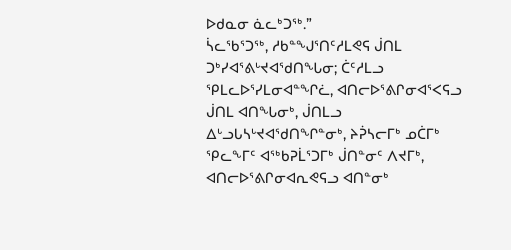ᐅᑯᓇᓂ ᓈᓚᒃᑐᖅ.”
ᓵᓚᖃᕐᑐᖅ, ᓱᑲᓐᖑᕐᑎᑦᓱᒪᕙᕋ ᒎᑎᒪ ᑐᒃᓯᐊᕐᕕᒡᔪᐊᖁᑎᖓᓂ; ᑖᑦᓱᒪᓗ ᕿᒪᓚᐅᕐᓯᒪᓂᐊᓐᖏᓛ, ᐊᑎᓕᐅᕐᕕᒋᓂᐊᕐᐸᕋᓗ ᒎᑎᒪ ᐊᑎᖓᓂᒃ, ᒎᑎᒪᓗ ᐃᒡᓗᒐᓴᒡᔪᐊᖁᑎᖏᓐᓂᒃ, ᔨᕉᓴᓕᒥᒃ ᓄᑖᒥᒃ ᕿᓚᖕᒥᑦ ᐊᖅᑲᕈᒫᕐᑐᒥᒃ ᒎᑎᓐᓂᑦ ᐱᔪᒥᒃ, ᐊᑎᓕᐅᕐᕕᒋᓂᐊᕆᕙᕋᓗ ᐊᑎᓐᓂᒃ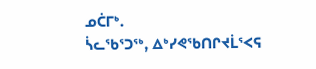ᓄᑖᒥᒃ.
ᓵᓚᖃᕐᑐᖅ, ᐃᒃᓯᕙᖃᑎᒋᔪᒫᕐᐸᕋ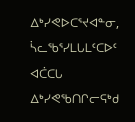ᐃᒃᓯᕙᐅᑕᕐᔪᐊᓐᓂ, ᓵᓚᖃᕐᓯᒪᒐᒪᑦᑕᐅᑦ ᐊᑖᑕᒐ ᐃᒃᓯᕙᖃᑎᒋᓕᕋᒃᑯ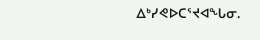ᐃᒃᓯᕙᐅᑕᕐᔪᐊᖓᓂ.